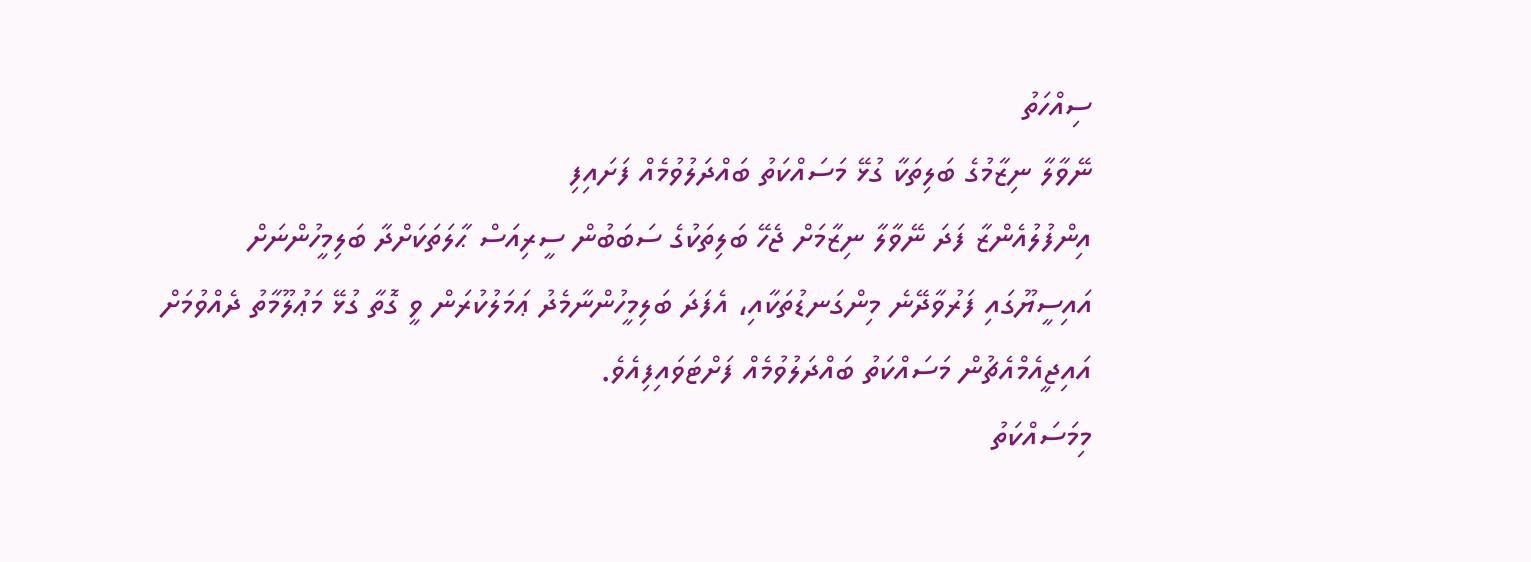ސިއްހަތު
ނޭވާލާ ނިޒާމުގެ ބަލިތަކާ ގުޅޭ މަސައްކަތު ބައްދަލުވުމެއް ފަށައިފި
އިންފުލުއެންޒާ ފަދަ ނޭވާލާ ނިޒާމަށް ޖެހޭ ބަލިތަކުގެ ސަބަބުން ސީރިއަސް ޙާލަތަކަށްދާ ބަލިމީހުންނަށް އައިސީޔޫގައި ފަރުވާދޭނެ މިންގަނޑުތަކާއި، އެފަދަ ބަލިމީހުންނާމެދު ޢަމަލުކުރަން ވީ ގޮތާ ގުޅޭ މަޢުލޫމާތު ދެއްވުމަށް އައިޖީއެމްއެޗުން މަސައްކަތު ބައްދަލުވުމެއް ފަށްޓަވައިފިއެވެ.
މިމަސައްކަތު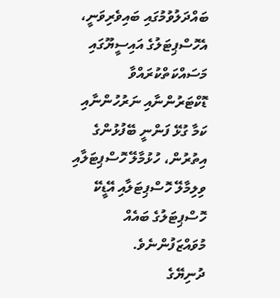ބައްދަލުވުމުގައި ބައިވެރިވަނީ، އެހޮސްޕިޓަލުގެ އައިސީޔޫގައި މަސައްކަތްކުރައްވާ ޑޮކްޓަރުންނާއި ނަރުހުންނާއި ކަމާ ގުޅޭ ފަންނީ ބޭފުޅުންގެ އިތުރުން، ހުޅުމާލޭ ހޮސްޕިޓަލާއި ވިލިމާލޭ ހޮސްޕިޓަލާއި އޭޑީކޭ ހޮސްޕިޓަލުގެ ބައެއް މުވައްޒަފުންނެވެ.
ދުނިޔޭގެ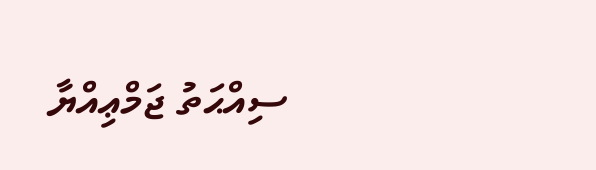ސިއްޙަތު ޖަމްޢިއްޔާ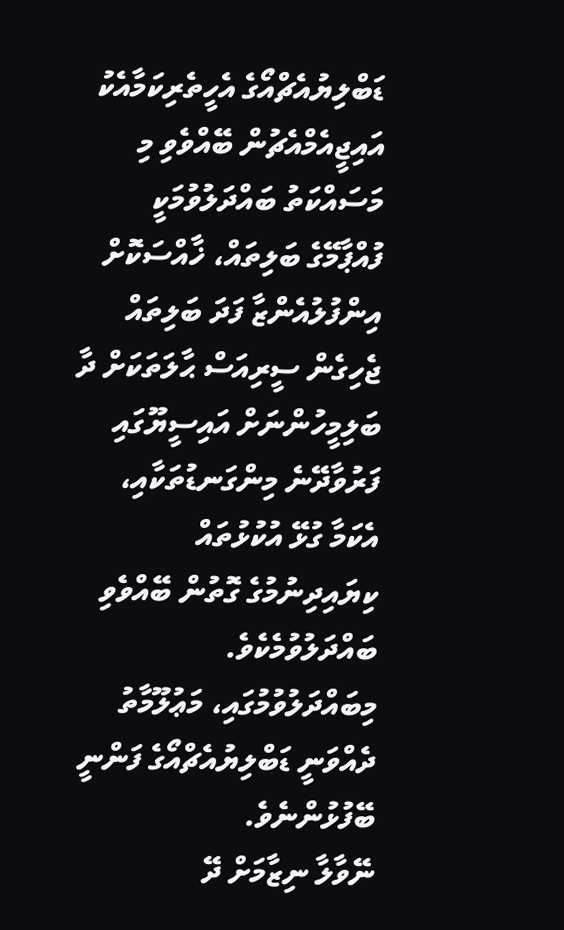ޑަބްލިޔުއެޗްއޯގެ އެހީތެރިކަމާއެކު އައިޖީއެމްއެޗުން ބޭއްވެވި މި މަސައްކަތު ބައްދަލުވުމަކީ ފުއްޕާމޭގެ ބަލިތައް، ޚާއްސަކޮށް އިންފުލުއެންޒާ ފަދަ ބަލިތައް ޖެހިގެން ސީރިއަސް ޙާލަތަކަށް ދާ ބަލިމީހުންނަށް އައިސީޔޫގައި ފަރުވާދޭނެ މިންގަނޑުތަކާއި، އެކަމާ ގުޅޭ އުކުޅުތައް ކިޔައިދިނުމުގެ ގޮތުން ބޭއްވެވި ބައްދަލުވުމެކެވެ. މިބައްދަލުވުމުގައި، މަޢުލޫމާތު ދެއްވަނީ ޑަބްލިޔުއެޗްއޯގެ ފަންނީ ބޭފުޅުންނެވެ.
ނޭވާލާ ނިޒާމަށް ދޭ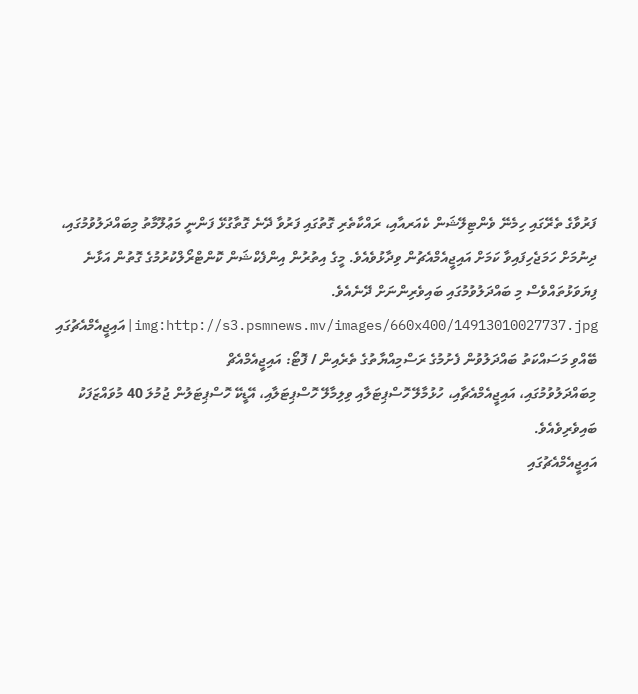ފަރުވާގެ ތެރޭގައި ހިމެނޭ ވެންޓިލޭޝަން ކެއަރއާއި، ރައްކާތެރި ގޮތުގައި ފަރުވާ ދޭނެ ގޮތާގުޅޭ ފަންނީ މަޢުލޫމާތު މިބައްދަލުވުމުގައި، ދިނުމަށް ހަމަޖެހިފައިވާ ކަމަށް އައިޖީއެމްއެޗުން ވިދާޅުވެއެވެ. މީގެ އިތުރުން އިންފެކްޝަން ކޮންޓްރޯލްކުރުމުގެ ގޮތުން އަޅާނެ ފިޔަވަޅުތައްވެސް މި ބައްދަލުވުމުގައި ބައިވެރިންނަށް ދޭނެއެވެ.
img:http://s3.psmnews.mv/images/660x400/14913010027737.jpg|އައިޖީއެމްއެޗުގައި ބޭއްވި މަސައްކަތު ބައްދަލުވުން ފެށުމުގެ ރަސްމިއްޔާތުގެ ތެރެއިން / ފޮޓޯ: އައިޖީއެމްއެޗް
މިބައްދަލުވުމުގައި، އައިޖީއެމްއެޗާއި، ހުޅުމާލޭ ހޮސްޕިޓަލާއި ވިލިމާލޭ ހޮސްޕިޓަލާއި، އޭޑީކޭ ހޮސްޕިޓަލުން ޖުމުލަ 40 މުވައްޒަފަކު ބައިވެރިވެއެވެ.
އައިޖީއެމްއެޗުގައި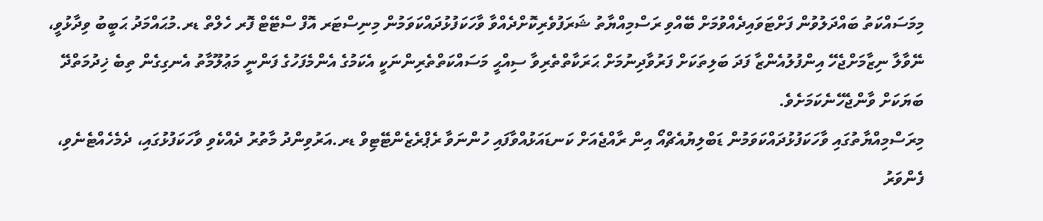މިމަސައްކަތު ބައްދަލުވުން ފަށްޓަވައިދެއްވުމަށް ބޭއްވި ރަސްމިއްޔާތު ޝަރަފުވެރިކޮށްދެއްވާ ވާހަކަފުޅުދައްކަވަމުން މިނިސްޓަރ އޮފް ސްޓޭޓް ފޮރ ހެލްތް ޑރ.މުޙައްމަދު ޙަބީބު ވިދާޅުވީ، ނޭވާލާ ނިޒާމަށްޖެހޭ އިންފުލުއެންޒާ ފަދަ ބަލިތަކަށް ފަރުވާދިނުމަށް ޙަރަކާތްތެރިވާ ސިއްޙީ މަސައްކަތްތެރިންނަކީ އެކަމުގެ އެންމެފަހުގެ ފަންނީ މަޢުލޫމާތު އެނގިގެން ތިބެ ޚިދުމަތްދޭ ބަޔަކަށް ވާންޖެހޭނެކަމަށެވެ.
މިރަސްމިއްޔާތުގައި ވާހަކަފުޅުދައްކަވަމުން ޑަބްލިޔުއެޗްއޯ އިން ރާއްޖެއަށް ކަނޑައަޅުއްވާފައި ހުންނަވާ ރެޕްރެޒެންޓޭޓިވް ޑރ.އަރުވިންދު މާތުރު ދެއްކެވި ވާހަކަފުޅުގައި، ދެމެހެއްޓެނެވި، ފެންވަރު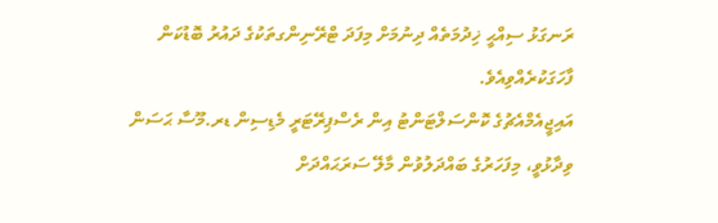ރަނގަޅު ސިއްޙީ ޚިދުމަތެއް ދިނުމަށް މިފަދަ ޓްރޭނިންގތަކުގެ ދައުރު ބޮޑުކަން ފާހަގަކުރެއްވިއެވެ.
އައިޖީއެމްއެޗުގެ ކޮންސަލްޓަންޓު އިން ރެސްޕިރޭޓަރީ މެޑިސިން ޑރ.މޫސާ ޙަސަން ވިދާޅުވީ، މިފަހަރުގެ ބައްދަލުވުން މާލޭ ސަރަޙައްދަށް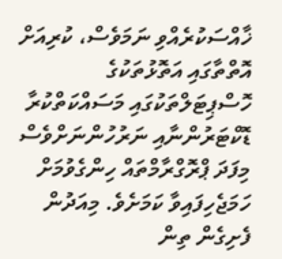ޚާއްސަކުރެއްވި ނަމަވެސް، ކުރިއަށް އޮތްތާގައި އަތޮޅުތަކުގެ ހޮސްޕިޓަލްތަކުގައި މަސައްކަތްކުރާ ޑޮކްޓަރުންނާއި ނަރުހުންނަށްވެސް މިފަދަ ޕްރޮގްރާމްތައް ހިންގެވުމަށް ހަމަޖެހިފައިވާ ކަމަށެވެ. މިއަދުން ފެށިގެން ތިން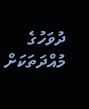ދުވަހުގެ މުއްދަތަކަށް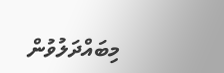މިބައްދަލުވުން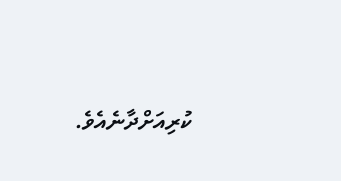ކުރިއަށްދާނެއެވެ.